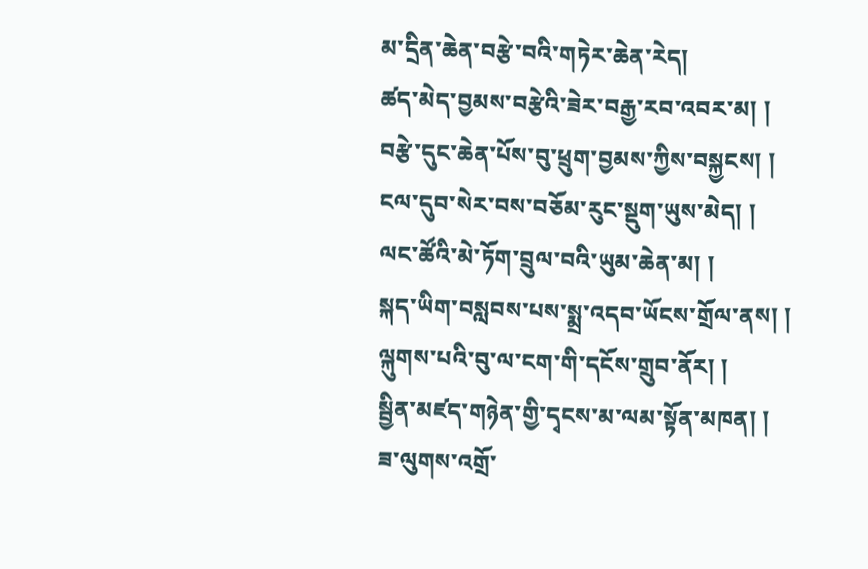མ་དྲིན་ཆེན་བརྩེ་བའི་གཏེར་ཆེན་རེད།
ཚད་མེད་བྱམས་བརྩེའི་ཟེར་བརྒྱ་རབ་འབར་མ། །
བརྩེ་དུང་ཆེན་པོས་བུ་ཕྲུག་བྱམས་ཀྱིས་བསྐྱངས། །
ངལ་དུབ་སེར་བས་བཅོམ་རུང་སྡུག་ཡུས་མེད། །
ལང་ཚོའི་མེ་ཏོག་བྲུལ་བའི་ཡུམ་ཆེན་མ། །
སྐད་ཡིག་བསླབས་པས་སྨྲ་འདབ་ཡོངས་གྲོལ་ནས། །
ལྐུགས་པའི་བུ་ལ་ངག་གི་དངོས་གྲུབ་ནོར། །
སྦྱིན་མཛད་གཉེན་གྱི་དྭངས་མ་ལམ་སྟོན་མཁན། །
ཟ་ལུགས་འགྲོ་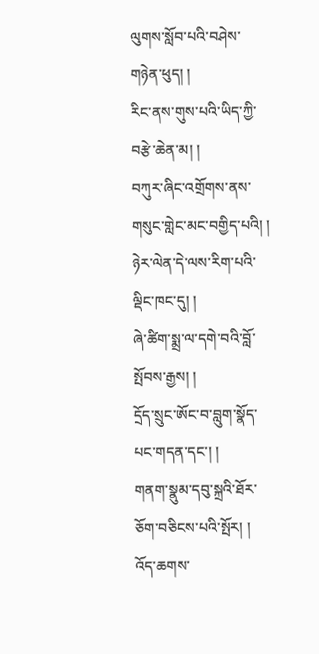ལུགས་སློབ་པའི་བཤེས་གཉེན་ཕུད། །
རིང་ནས་གུས་པའི་ཡིད་ཀྱི་བརྩེ་ཆེན་མ། །
བཀུར་ཞིང་འགྲོགས་ནས་གསུང་གླེང་མང་བགྱིད་པའི། །
ཉེར་ལེན་དེ་ལས་རིག་པའི་ལྡིང་ཁང་དུ། །
ཞེ་ཚིག་སྨྲ་ལ་དགེ་བའི་བློ་སྤོབས་རྒྱས། །
དྲོད་སྲུང་ཨོང་བ་བླུག་སྣོད་པང་གདན་དང་། །
གནག་སྣུམ་དབུ་སྐྲའི་ཐོར་ཅོག་བཅིངས་པའི་སྤོར། །
འོད་ཆགས་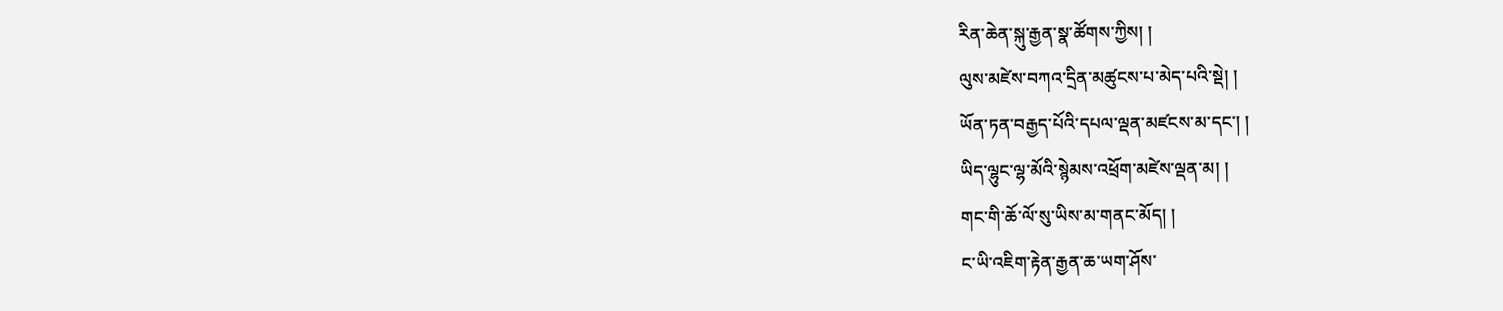རིན་ཆེན་སྐུ་རྒྱན་སྣ་ཚོགས་ཀྱིས། །
ལུས་མཛེས་བཀའ་དྲིན་མཚུངས་པ་མེད་པའི་སྡེ། །
ཡོན་ཏན་བརྒྱད་པོའི་དཔལ་ལྡན་མཛངས་མ་དང་། །
ཡིད་ལྷུང་ལྷ་མོའི་སྙེམས་འཕྲོག་མཛེས་ལྡན་མ། །
གང་གི་ཆོ་ལོ་སུ་ཡིས་མ་གནང་མོད། །
ང་ཡི་འཇིག་རྟེན་རྒྱན་ཆ་ཡག་ཤོས་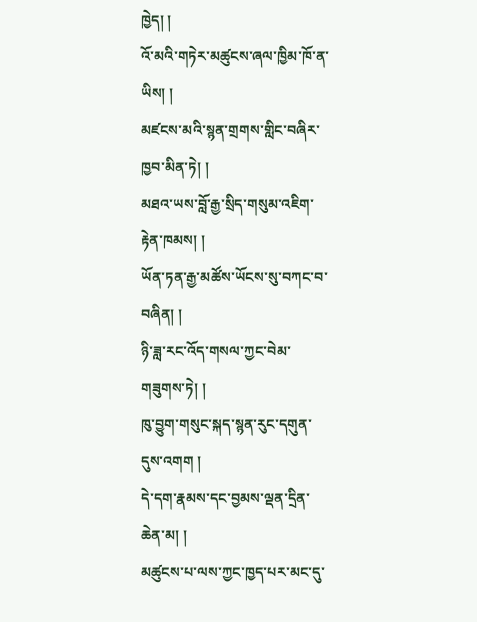ཁྱེད། །
འོ་མའི་གཏེར་མཚུངས་ཞལ་ཁྱིམ་ཁོ་ན་ཡིས། །
མཛངས་མའི་སྙན་གྲགས་གླིང་བཞིར་ཁྱབ་མིན་ཏེ། །
མཐའ་ཡས་བློ་རྒྱ་སྲིད་གསུམ་འཇིག་རྟེན་ཁམས། །
ཡོན་ཏན་རྒྱ་མཚོས་ཡོངས་སུ་བཀང་བ་བཞིན། །
ཉི་ཟླ་རང་འོད་གསལ་ཀྱང་བེམ་གཟུགས་ཏེ། །
ཁུ་བྱུག་གསུང་སྐད་སྙན་རུང་དགུན་དུས་འགག །
དེ་དག་རྣམས་དང་བྱམས་ལྡན་དྲིན་ཆེན་མ། །
མཚུངས་པ་ལས་ཀྱང་ཁྱད་པར་མང་དུ་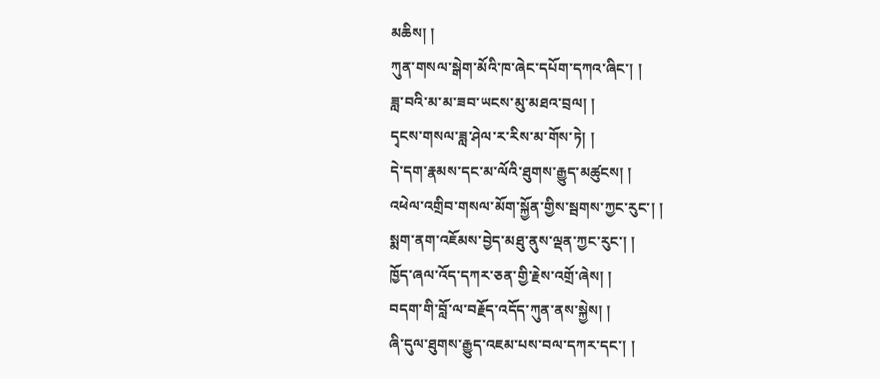མཆིས། །
ཀུན་གསལ་སྒེག་མོའི་ཁ་ཞེང་དཔོག་དཀའ་ཞིང་། །
ཟླ་བའི་མ་མ་ཟབ་ཡངས་མུ་མཐའ་བྲལ། །
དྭངས་གསལ་ཟླ་ཤེལ་ར་རིས་མ་གོས་ཏེ། །
དེ་དག་རྣམས་དང་མ་ལོའི་ཐུགས་རྒྱུད་མཚུངས། །
འཕེལ་འགྲིབ་གསལ་མོག་སྐྱོན་གྱིས་སྦགས་ཀྱང་རུང་། །
སྨག་ནག་འཇོམས་བྱེད་མཐུ་ནུས་ལྡན་ཀྱང་རུང་། །
ཁྱོད་ཞལ་འོད་དཀར་ཅན་གྱི་རྗེས་འགྲོ་ཞེས། །
བདག་གི་བློ་ལ་བརྗོད་འདོད་ཀུན་ནས་སྐྱེས། །
ཞི་དུལ་ཐུགས་རྒྱུད་འཇམ་པས་བལ་དཀར་དང་། །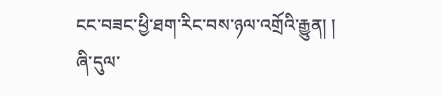ངང་བཟང་ཕྱི་ཐག་རིང་བས་ཉལ་འགྲོའི་རྒྱུན། །
ཞི་དུལ་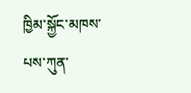ཁྱིམ་སྐྱོང་མཁས་པས་ཀུན་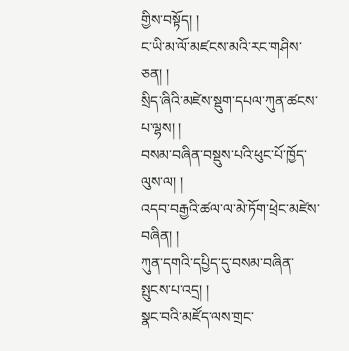གྱིས་བསྟོད། །
ང་ཡི་མ་ལོ་མཛངས་མའི་རང་གཤིས་ཅན། །
སྲིད་ཞིའི་མཛེས་སྡུག་དཔལ་ཀུན་ཚངས་པ་ལྷས། །
བསམ་བཞིན་བསྡུས་པའི་ཕུང་པོ་ཁྱོད་ལུས་ལ། །
འདབ་བརྒྱའི་ཚལ་ལ་མེ་ཏོག་ཕྲེང་མཛེས་བཞིན། །
ཀུན་དགའི་དཔྱིད་དུ་བསམ་བཞིན་སྤུངས་པ་འདྲ། །
སྣང་བའི་མཛོད་ལས་གྲང་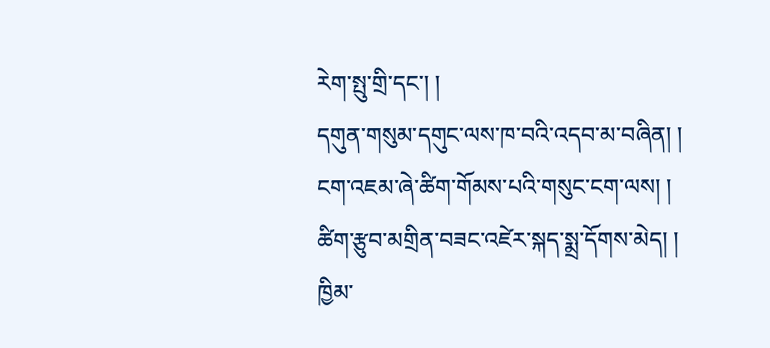རེག་སྤུ་གྲི་དང་། །
དགུན་གསུམ་དགུང་ལས་ཁ་བའི་འདབ་མ་བཞིན། །
ངག་འཇམ་ཞེ་ཚིག་གོམས་པའི་གསུང་ངག་ལས། །
ཚིག་རྩུབ་མགྲིན་བཟང་འཛེར་སྐད་སྨྲ་དོགས་མེད། །
ཁྱིམ་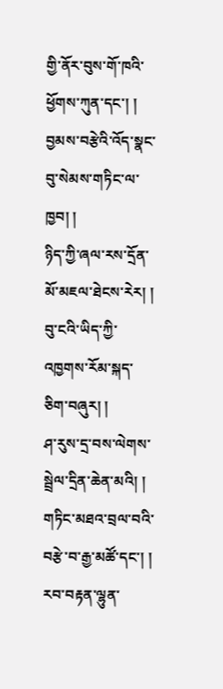གྱི་ནོར་བུས་གོ་ཁའི་ཕྱོགས་ཀུན་དང་། །
བྱམས་བརྩེའི་འོད་སྣང་བུ་སེམས་གཏིང་ལ་ཁྱབ། །
ཉིད་ཀྱི་ཞལ་རས་དྲོན་མོ་མཇལ་ཐེངས་རེར། །
བུ་ངའི་ཡིད་ཀྱི་འཁྱགས་རོམ་སྐད་ཅིག་བཞུར། །
ཤ་རུས་དྲ་བས་ལེགས་སྦྲེལ་དྲིན་ཆེན་མའི། །
གཏིང་མཐའ་བྲལ་བའི་བརྩེ་བ་རྒྱ་མཚོ་དང་། །
རབ་བརྟན་ལྷུན་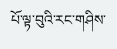པོ་ལྟ་བུའི་རང་གཤིས་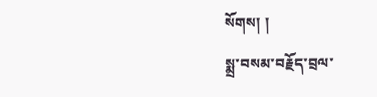སོགས། །
སྨྲ་བསམ་བརྗོད་བྲལ་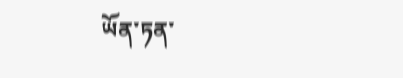ཡོན་ཏན་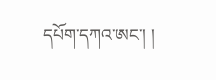དཔོག་དཀའ་ཨང་། །